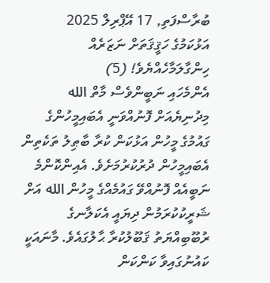ބުރާސްފަތި, 17 އޭޕްރިލް 2025
އަޅުކަމުގެ ހަޤީޤަތަށް ނަޒަރެއް ހިންގާލަމާހެއްޔެވެ! (5)
އެންމެހައި ނަބީންވެސް މާތް الله މިދުނިޔެއަށް ފޮނުއްވަނީ އެބައިމީހުންގެ ގައުމުގެ މީހުން އަޅުކަން ކުރާ ބާޠިލު ތަކެތިން އެބައިމީހުން ދުރުކުރުމަށެވެ. އެއިންކޮންމެ ނަބީއެއް ފޮނުއްވޭ ގައުމެއްގެ މީހުން الله އަށް ޝަރީކުކުރަމުން ދިޔައީ އެކަލާނގެ ރުބޫބިއްޔަތު ޤަބޫލުކުރާ ޙާލުގައެވެ. މާނައަކީ ކައުނުގައިވާ ކަންކަން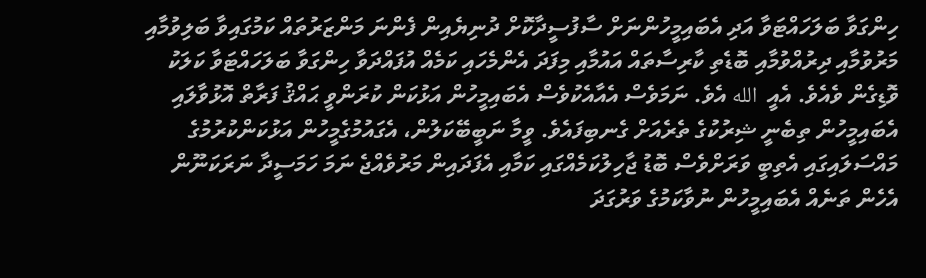ހިންގަވާ ބަލަހައްޓަވާ އަދި އެބައިމީހުންނަށް ސާފުސީދާކޮށް ދުނިޔެއިން ފެންނަ މަންޒަރުތައް ކަމުގައިވާ ބަލިވުމާއި މަރުވުމާއި ދިރުއްވުމާއި ބޮޑެތި ކާރިސާތައް އައުމާއި މިފަދަ އެންމެހައި ކަމެއް އުފައްދަވާ ހިންގަވާ ބަލަހައްޓަވާ ކަލަކު ވޮޑިގެން ވެއެވެ. އެއީ  الله އެވެ. ނަމަވެސް އެއާއެކުވެސް އެބައިމީހުން އަޅުކަން ކުރަންވީ ޙައްޤު ފަރާތް އޮޅުވާލައި އެބައިމީހުން ތިބެނީ ޝިރުކުގެ ތެރެއަށް ގެނބިފައެވެ. ވީމާ ނަބީބޭކަލުން، އެގައުމުގެމީހުން އަޅުކަންކުރުމުގެ މައްސަލައިގައި އެތިބީ ވަރަށްވެސް ބޮޑު ޖާހިލުކަމެއްގައި ކަމާއި އެފަދައިން މަރުވެއްޖެ ނަމަ ހަމަސީދާ ނަރަކަނޫން އެހެން ތަނެއް އެބައިމީހުން ނުވާކަމުގެ ވަރުގަދަ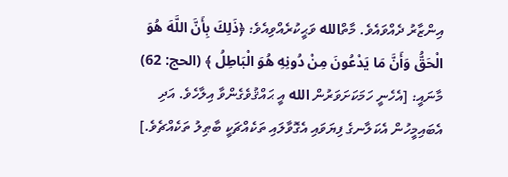އިންޒާރު ދެއްވައެވެ. މާތްالله ވަޙީކުރެއްވިއެވެ: ﴿ذَلِكَ بِأَنَّ اللَّهَ هُوَ الْحَقُّ وَأَنَّ مَا يَدْعُونَ مِنْ دُونِهِ هُوَ الْبَاطِلُ ﴾ (الحج: 62)  މާނައީ: [އެހެނީ ހަމަކަށަވަރުން الله އީ ޙައްޤުވެގެންވާ އިލާހެވެ. އަދި އެބައިމީހުން އެކަލާނގެ ފިޔަވައި އެގޮވާލައި ތަކެއްޗަކީ ބާޠިލު ތަކެއްޗެވެ.]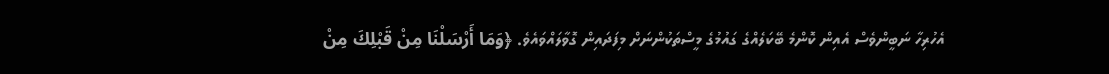އެހުރިހާ ނަބީންވެސް އެއިން ކޮންމެ ބޭކަލެއްގެ ގައުމުގެ މީސްތަކުންނަށް މިފަދައިން ގޮވާލައްވައެވެ. ﴿وَمَا أَرْسَلْنَا مِنْ قَبْلِكَ مِنْ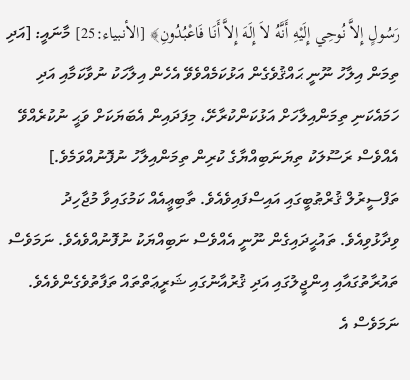رَسُولٍ إِلاَّ نُوحِي إِلَيْهِ أَنَّهُ لاَ إِلَهَ إِلاَّ أَنَا فَاعْبُدُونِ﴾ [الأنبياء:25] މާނައީ: [އަދި ތިމަން އިލާހު ނޫނީ ޙައްޤުވެގެން އަޅުކަމެއްވެވޭ އެހެން އިލާހަކު ނުވާކަމާއި އަދި ހަމައެކަނި ތިމަންއިލާހަށް އަޅުކަންކުރާށޭ، މިފަދައިން އެބަޔަކަށް ވަޙީ ނުކުރެއްވޭ އެއްވެސް ރަސޫލަކު ތިޔަނަބިއްޔާގެ ކުރިން ތިމަންއިލާހު ނުފޮނުއްވަމެވެ.] ތަފްސީރުލް ޤުރްޠުބީގައި އައިސްފައިވެއެވެ. ތާބިޢީއެއް ކަމުގައިވާ މުޖާހިދު ވިދާޅުވިއެވެ. ތައުޙީދައިގެން ނޫނީ އެއްވެސް ނަބިއްޔަކު ނުފޮނުއްވެއެވެ. ނަމަވެސް ތައުރާތުގައާއި އިންޖީލުގައި އަދި ޤުރުއާނުގައި ޝަރީޢަތްތައް ތަފާތުވެގެންވެއެވެ. ނަމަވެސް އެ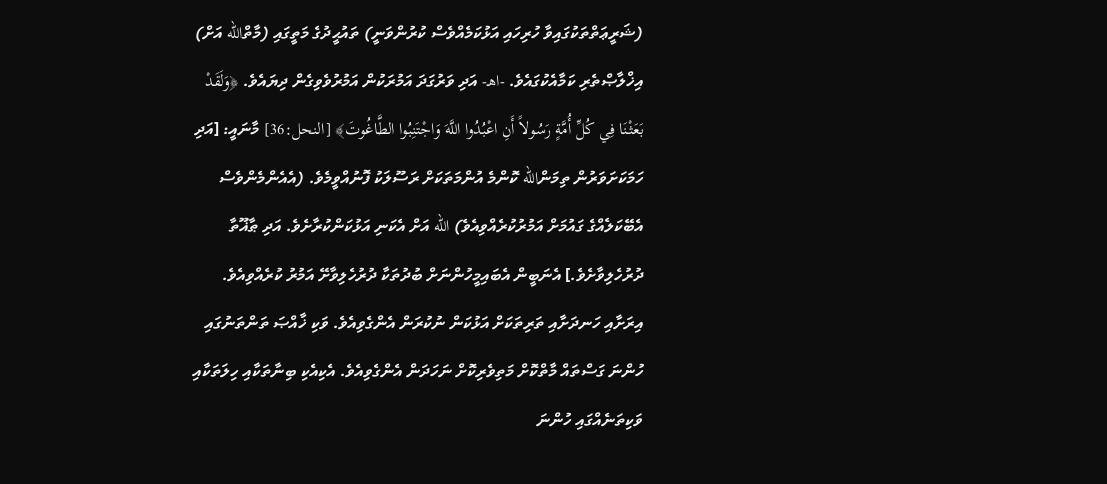(ޝަރީޢަތްތަކުގައިވާ ހުރިހައި އަޅުކަމެއްވެސް ކުރުންވަނީ) ތައުޙީދުގެ މަތީގައި (މާތްالله އަށް) އިޚްލާޞްތެރި ކަމާއެކުގައެވެ. -اهـ- އަދި ވަރުގަދަ އަމުރަކުން އަމުރުވެވިގެން ދިޔައެވެ. ﴿وَلَقَدْ بَعَثْنَا فِي كُلِّ أُمَّةٍ رَسُولاً أَنِ اعْبُدُوا اللَّهَ وَاجْتَنِبُوا الطَّاغُوتَ﴾ [النحل:36] މާނައީ: [އަދި ހަމަކަށަވަރުން ތިމަންالله ކޮންމެ އުންމަތަކަށް ރަސޫލަކު ފޮނުއްވީމެވެ. (އެއެންމެންވެސް އެބޭކަލެއްގެ ގައުމަށް އަމުރުކުރެއްވިއެވެ) الله އަށް އެކަނި އަޅުކަންކުރާށެވެ. އަދި ޠާޣޫތާ ދުރުހެލިވާށެވެ.] އެނަބީން އެބައިމީހުންނަށް ބުދުތަކާ ދުރުހެލިވާށޭ އަމުރު ކުރެއްވިއެވެ. އިރަށާއި ހަނދަށާއި ތަރިތަކަށް އަޅުކަން ނުކުރަން އެންގެވިއެވެ. ވަކި ޚާއްޞަ ތަންތަނުގައި ހުންނަ ގަސްތައް މާތްކޮށް މަތިވެރިކޮށް ނަހަދަން އެންގެވިއެވެ. އެކިއެކި ބިނާތަކާއި ހިލަތަކާއި ވަކިތަނެއްގައި ހުންނަ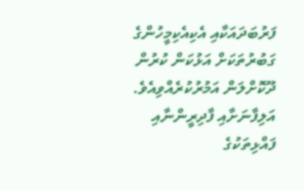ފަރުބަދައަކާއި އެކިއެކިމީހުންގެ ގަބުރުތަކަށް އަޅުކަން ކުރުން ދޫކޮށްލަން އަމުރުކުރެއްވިއެވެ. އަލިފާނަށާއި ފާދިރީންނާއި ފައްޅިތަކުގެ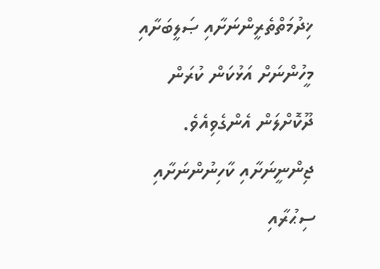ޚިދުމަތްތެރީންނަށާއި ޞަލީބަށާއި މީހުންނަށް އަޅުކަން ކުރަން ދޫކޮށްލަން އެންގެވިއެވެ. ޖިންނީނަށާއި ކާހިނުންނަށާއި ސިޙުރާއި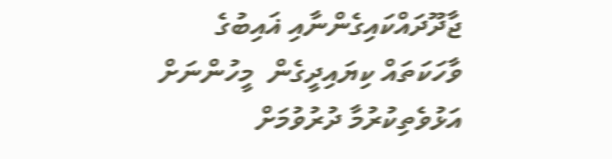ޖާދޫދައްކައިގެންނާއި ޣައިބުގެ ވާހަކަތައް ކިޔައިދީގެން  މީހުންނަށް އަޅުވެތިކުރުމާ ދުރުވުމަށް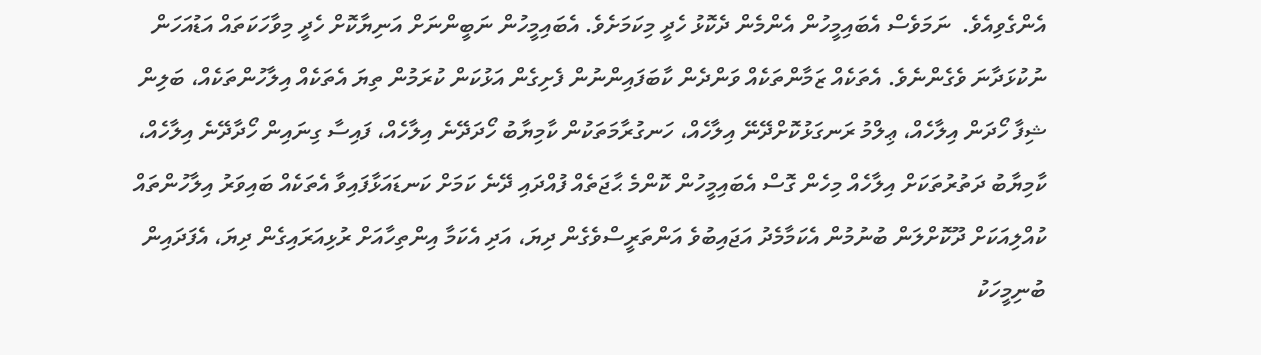އެންގެވިއެވެ.  ނަމަވެސް އެބައިމީހުން އެންމެން ދެކޮޅު ހެދީ މިކަމަށެވެ. އެބައިމީހުން ނަބީންނަށް އަނިޔާކޮށް ހެދީ މިވާހަކަތައް އަޑުއަހަން ނުކުޅަދާނަ ވެގެންނެވެ. އެތަކެއް ޒަމާންތަކެއް ވަންދެން ކާބަފައިންނުން ފެށިގެން އަޅުކަން ކުރަމުން ތިޔަ އެތަކެއް އިލާހުންތަކެއް، ބަލިން ޝިފާ ހޯދަން އިލާހެއް، ޢިލްމު ރަނގަޅުކޮށްދޭނޭ އިލާހެއް، ހަނގުރާމަތަކުން ކާމިޔާބު ހޯދަދޭނެ އިލާހެއް، ފައިސާ ގިނައިން ހޯދާދޭނެ އިލާހެއް، ކާމިޔާބު ދަތުރުތަކަށް އިލާހެއް މިހެން ގޮސް އެބައިމީހުން ކޮންމެ ޙާޖަތެއް ފުއްދައި ދޭނެ ކަމަށް ކަނޑައަޅާފައިވާ އެތަކެއް ބައިވަރު އިލާހުންތައް ކުއްލިއަކަށް ދޫކޮށްލަން ބުނުމުން އެކަމާމެދު އަޖައިބުވެ އަންތަރީސްވެގެން ދިޔަ، އަދި އެކަމާ އިންތިހާއަށް ރުޅިއަރައިގެން ދިޔަ، އެފަދައިން ބުނިމީހަކު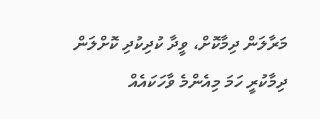މަރާލަން ދިމާކޮށް، ވީދާ ކުދިކުދި ކޮށްލަން ދިމާކުރީ ހަމަ މިއެންމެ ވާހަކައެއް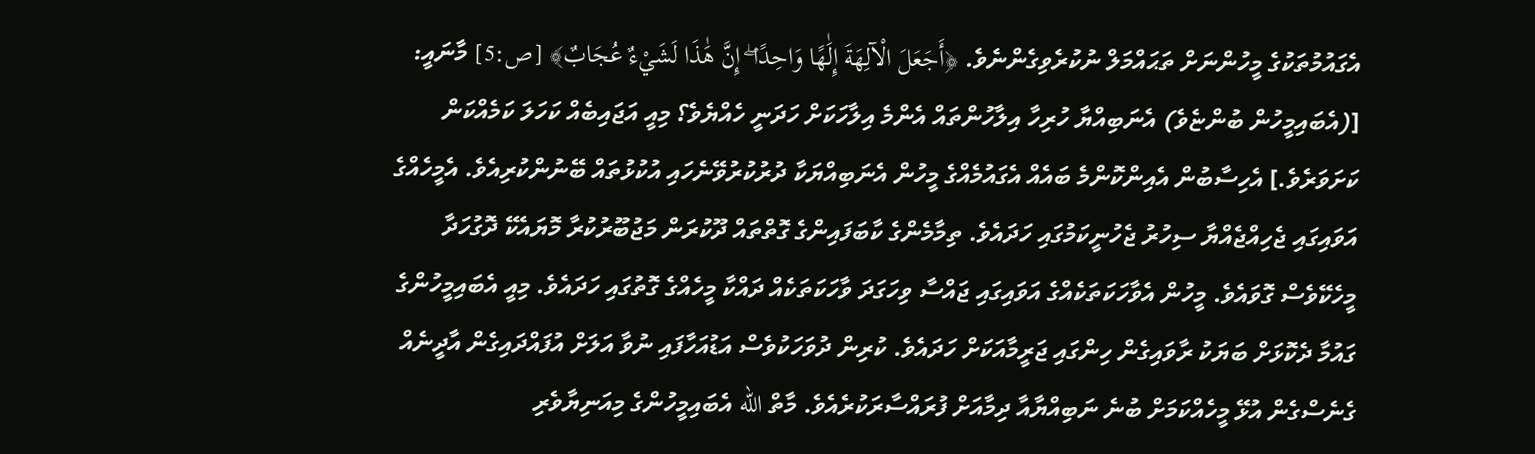އެގައުމުތަކުގެ މީހުންނަށް ތަޙައްމަލް ނުކުރެވިގެންނެވެ. ﴿أَجَعَلَ الْآلِهَةَ إِلَٰهًا وَاحِدًا ۖ إِنَّ هَٰذَا لَشَيْءٌ عُجَابٌ﴾ [ص:5] މާނައީ: [(އެބައިމީހުން ބުންޏެވެ) އެނަބިއްޔާ ހުރިހާ އިލާހުންތައް އެންމެ އިލާހަކަށް ހަދަނީ ހެއްޔެވެ؟ މިއީ އަޖައިބެއް ކަހަލަ ކަމެއްކަން ކަށަވަރެވެ.] އެހިސާބުން އެއިންކޮންމެ ބައެއް އެގައުމެއްގެ މީހުން އެނަބިއްޔަކާ ދުރުކުރުވޭނެހައި އުކުޅުތައް ބޭނުންކުރިއެވެ. އެމީހެއްގެ އަވައިގައި ޖެހިއްޖެއްޔާ ސިހުރު ޖެހުނީކަމުގައި ހަދައެވެ. ތިމާމެންގެ ކާބަފައިންގެ ގޮތްތައް ދޫކުރަން މަޖުބޫރުކުރާ މޮޔައެކޭ ދޮގުހަދާ މީހެކޭވެސް ގޮވައެވެ. މީހުން އެވާހަކަތަކެއްގެ އަވައިގައި ޖައްސާ ވިހަގަދަ ވާހަކަތަކެއް ދައްކާ މީހެއްގެ ގޮތުގައި ހަދައެވެ. މިއީ އެބައިމީހުންގެ ގައުމާ ދެކޮޅަށް ބަޔަކު ރާވައިގެން ހިންގައި ޖަރީމާއަކަށް ހަދައެވެ. ކުރިން ދުވަހަކުވެސް އަޑުއަހާފައި ނުވާ އަލަށް އުފައްދައިގެން އާދީނެއް ގެނެސްގެން އުޅޭ މީހެއްކަމަށް ބުނެ ނަބިއްޔާއާ ދިމާއަށް ފުރައްސާރަކުރެއެވެ. މާތް الله އެބައިމީހުންގެ މިއަނިޔާވެރި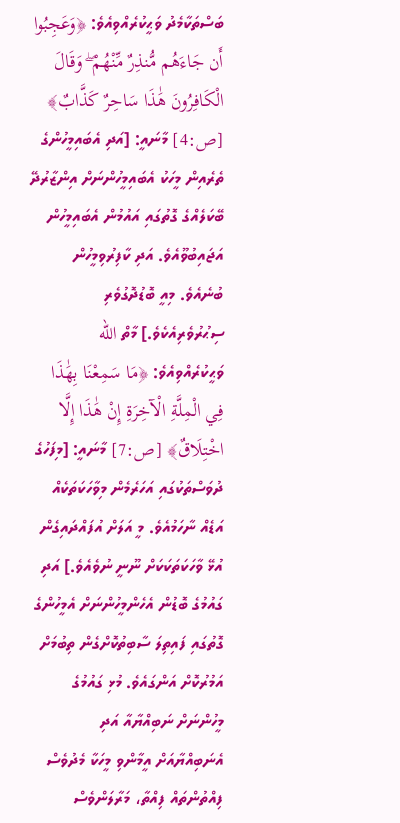ބަސްތަކާމެދު ވަޙީކުރެއްވިއެވެ: ﴿وَعَجِبُوا أَن جَاءَهُم مُّنذِرٌ مِّنْهُمْ ۖ وَقَالَ الْكَافِرُونَ هَٰذَا سَاحِرٌ كَذَّابٌ﴾ [ص:4] މާނައީ: [އަދި އެބައިމީހުންގެ ތެރެއިން މީހަކު އެބައިމީހުންނަށް އިންޒާރުދޭ ބޭކަލެއްގެ ގޮތުގައި އައުމުން އެބައިމީހުން އަޖައިބުވޫއެވެ. އަދި ކާފިރުވިމީހުން ބުނެއެވެ. މިއީ ބޮޑުދޮގުވެރި ސިޙުރުވެރިއެކެވެ.] މާތް الله ވަޙީކުރެއްވިއެވެ: ﴿مَا سَمِعْنَا بِهَٰذَا فِي الْمِلَّةِ الْآخِرَةِ إِنْ هَٰذَا إِلَّا اخْتِلَاقٌ﴾ [ص:7] މާނައީ: [މިފަހުގެ ދުވަސްތަކުގައި އަހަރެމެން މިވާހަކަތަކެއް އަޑެއް ނާހަމުއެވެ. މީ އަލަށް އުފައްދައިގެން އުޅޭ ވާހަކަތަކަކަށް ނޫނީ ނުވެއެވެ.] އަދި ގައުމުގެ ބޮޑުން އެހެންމީހުންނަށް އެމީހުންގެ ގޮތުގައި ފައިތިލަ ސާބިތުކޮށްގެން ތިބުމަށް އަމުރުކޮށް އަންގައެވެ. މުޅި ގައުމުގެ މީހުންނަށް ނަބިއްޔާއާ އަދި އެނަބިއްޔާއަށް އީމާންވި މީހަކާ މެދުވެސް ފިއްތުންތައް ފިއްތާ، މަރާލަންވެސް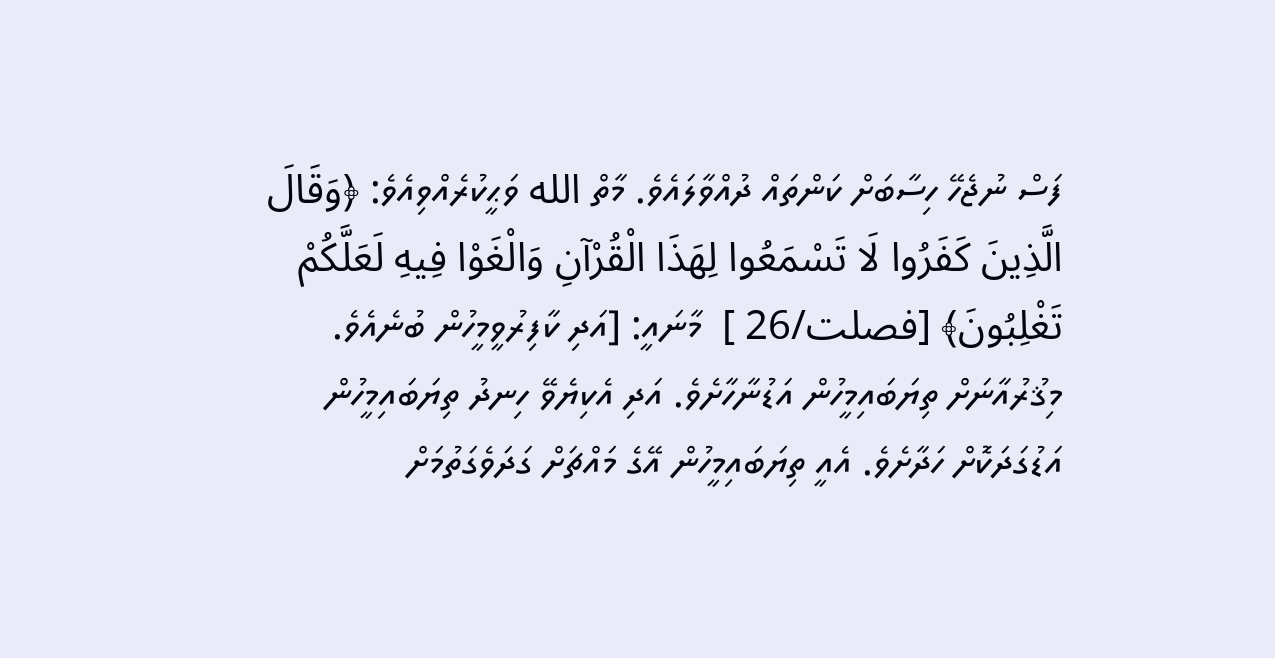ފަސް ނުޖެހޭ ހިސާބަށް ކަންތައް ދުއްވާލައެވެ. މާތް الله ވަޙީކުރެއްވިއެވެ: ﴿وَقَالَ الَّذِينَ كَفَرُوا لَا تَسْمَعُوا لِهَذَا الْقُرْآنِ وَالْغَوْا فِيهِ لَعَلَّكُمْ تَغْلِبُونَ﴾ [فصلت/26 ]  މާނައީ: [އަދި ކާފިރުވީމީހުން ބުނެއެވެ. މިޤުރުއާނަށް ތިޔަބައިމީހުން އަޑުނާހާށެވެ. އަދި އެކިޔެވޭ ހިނދު ތިޔަބައިމީހުން އަޑުގަދަކޮށް ހަދާށެވެ. އެއީ ތިޔަބައިމީހުން އޭގެ މައްޗަށް ގަދަވެގަތުމަށް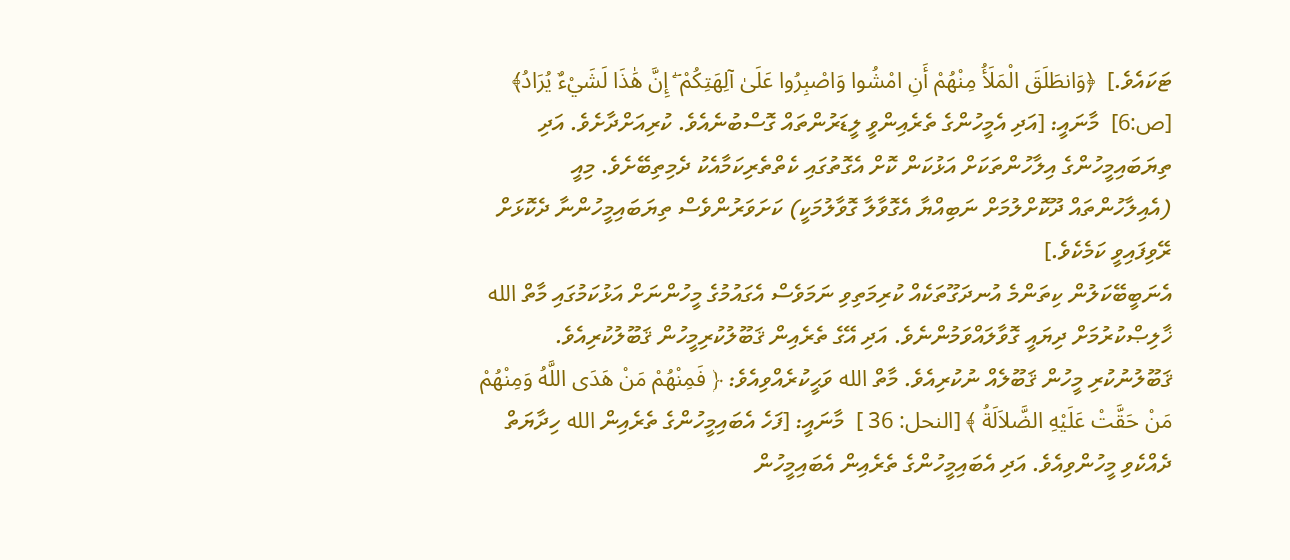ޓަކައެވެ.]  ﴿وَانطَلَقَ الْمَلَأُ مِنْهُمْ أَنِ امْشُوا وَاصْبِرُوا عَلَىٰ آلِهَتِكُمْ ۖ إِنَّ هَٰذَا لَشَيْءٌ يُرَادُ﴾ [ص:6]  މާނައީ: [އަދި އެމީހުންގެ ތެރެއިންވީ ލީޑަރުންތައް ގޮސްބުނެއެވެ. ކުރިއަށްދާށެވެ. އަދި ތިޔަބައިމީހުންގެ އިލާހުންތަކަށް އަޅުކަން ކޮށް އެގޮތުގައި ކެތްތެރިކަމާއެކު ދެމިތިބޭށެވެ. މިއީ (އެއިލާހުންތައް ދޫކޮށްލުމަށް ނަބިއްޔާ އެގޮވާލާ ގޮވާލުމަކީ) ކަށަވަރުންވެސް ތިޔަބައިމީހުންނާ ދެކޮޅަށް ރޭވިފައިވީ ކަމެކެވެ.]
އެނަބީބޭކަލުން ކިތަންމެ އުނދަގޫތަކެއް ކުރިމަތިވި ނަމަވެސް އެގައުމުގެ މީހުންނަށް އަޅުކަމުގައި މާތް الله ޚާލިޞްކުރުމަށް ދިޔައީ ގޮވާލައްވަމުންނެވެ. އަދި އޭގެ ތެރެއިން ޤަބޫލުކުރިމީހުން ޤަބޫލުކުރިއެވެ. ޤަބޫލުނުކުރި މީހުން ޤަބޫލެއް ނުކުރިއެވެ. މާތް الله ވަޙީކުރެއްވިއެވެ: ﴿ فَمِنْهُمْ مَنْ هَدَى اللَّهُ وَمِنْهُمْ مَنْ حَقَّتْ عَلَيْهِ الضَّلاَلَةُ ﴾ [النحل: 36 ]  މާނައީ: [ފަހެ އެބައިމީހުންގެ ތެރެއިން الله ހިދާޔަތް ދެއްކެވި މީހުންވިއެވެ. އަދި އެބައިމީހުންގެ ތެރެއިން އެބައިމީހުން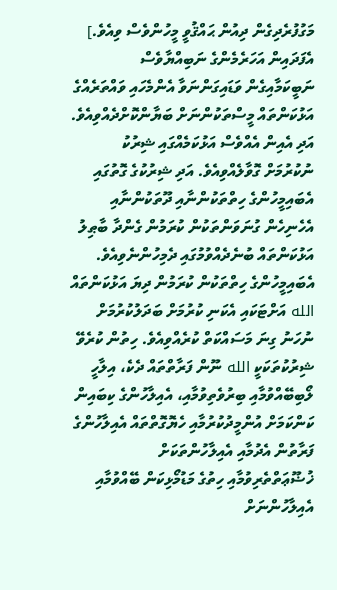މަގުފުރެދިގެން ދިއުން ޙައްޤުވީ މީހުންވެސް ވިއެވެ.]
އެފަދައިން އަހަރެމެންގެ ނަބިއްޔާވެސް ނަބީކަމާއިގެން ވަޑައިގަންނަވާ އެންމެހައި ވައްތަރެއްގެ އަޅުކަންތައް މީސްތަކުންނަށް ބަޔާންކޮށްދެއްވިއެވެ. އަދި އެއިން އެއްވެސް އަޅުކަމެއްގައި ޝިރުކު ނުކުރުމަށް ގޮވާލެއްވިއެވެ. އަދި ޝިރުކުގެ ގޮތުގައި އެބައިމީހުންގެ ހިތްތަކުންނާއި ދޫތަކުންނާއި އެހެނިހެން ގުނަވަންތަކުން ކުރަމުން ގެންދާ ބާޠިލު އަޅުކަންތައް ބުނެދެއްވުމުގައި ދެމިހުންނެވިއެވެ. އެބައިމީހުންގެ ހިތްތަކުން ކުރަމުން ދިޔަ އަޅުކަންތައް الله އަށްޓަކައި އެކަނި ކުރުމަށް ބަދަލުކުރުމަށް ނުހަނު ގިނަ މަސައްކަތް ކުރެއްވިއެވެ. ހިތުން ކުރެވޭ ޝިރުކުތަކަކީ الله ނޫން ފަރާތްތައް ދެކެ، އިލާހީ ލޯބިބޭއްވުމާއި ބިރުވެތިވުމާއި، އެއިލާހުންގެ ކިބައިން ކަންކަމަށް އުންމީދުކުރުމާއި ހެޔޮގޮތްތައް އެއިލާހުންގެ ފަރާތުން އެދުމާއި އެއިލާހުންތަކަށް ޚުޟޫޢަތްތެރިވުމާއި ހިތުގެ މަޑުމޯޅިކަން ބޭއްވުމާއި އެއިލާހުންނަށް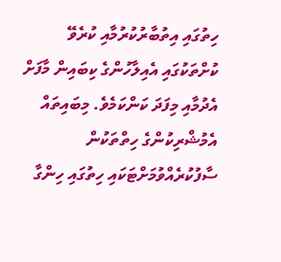ހިތުގައި އިތުބާރުކުރުމާއި ކުރެވޭ ކުށްތަކުގައި އެއިލާހުންގެ ކިބައިން މާފަށް އެދުމާއި މިފަދަ ކަންކަމެވެ. މިބައިތައް އެމުޝްރިކުންގެ ހިތްތަކުން ސާފުކުރެއްވުމަށްޓަކައި ހިތުގައި ހިންގާ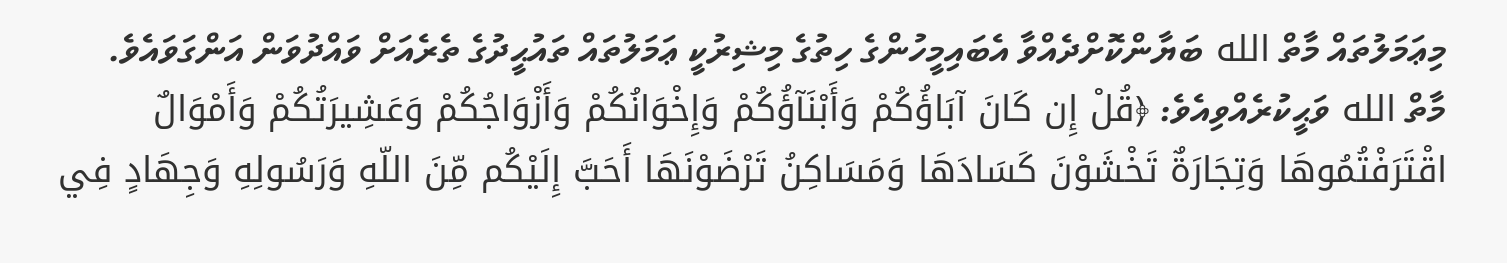މިޢަމަލުތައް މާތް الله ބަޔާންކޮށްދެއްވާ އެބައިމީހުންގެ ހިތުގެ މިޝިރުކީ ޢަމަލުތައް ތައުޙީދުގެ ތެރެއަށް ވައްދުވަން އަންގަވައެވެ. މާތް الله ވަޙީކުރެއްވިއެވެ: ﴿قُلْ إِن كَانَ آبَاؤُكُمْ وَأَبْنَآؤُكُمْ وَإِخْوَانُكُمْ وَأَزْوَاجُكُمْ وَعَشِيرَتُكُمْ وَأَمْوَالٌ اقْتَرَفْتُمُوهَا وَتِجَارَةٌ تَخْشَوْنَ كَسَادَهَا وَمَسَاكِنُ تَرْضَوْنَهَا أَحَبَّ إِلَيْكُم مِّنَ اللّهِ وَرَسُولِهِ وَجِهَادٍ فِي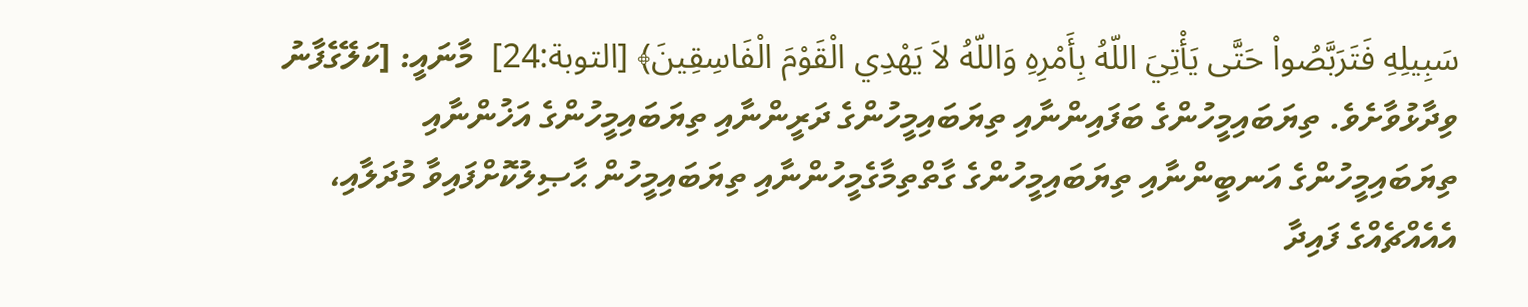سَبِيلِهِ فَتَرَبَّصُواْ حَتَّى يَأْتِيَ اللّهُ بِأَمْرِهِ وَاللّهُ لاَ يَهْدِي الْقَوْمَ الْفَاسِقِينَ﴾ [التوبة:24]  މާނައީ: [ކަލޭގެފާނު ވިދާޅުވާށެވެ. ތިޔަބައިމީހުންގެ ބަފައިންނާއި ތިޔަބައިމީހުންގެ ދަރީންނާއި ތިޔަބައިމީހުންގެ އަޚުންނާއި ތިޔަބައިމީހުންގެ އަނބީންނާއި ތިޔަބައިމީހުންގެ ގާތްތިމާގެމީހުންނާއި ތިޔަބައިމީހުން ޙާޞިލުކޮށްފައިވާ މުދަލާއި، އެއެއްޗެއްގެ ފައިދާ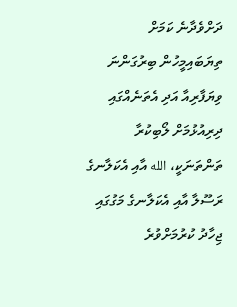ދަށްވެދާނެ ކަމަށް ތިޔަބައިމީހުން ބިރުގަންނަ ވިޔަފާރިއާ އަދި އެތަނެއްގައި ދިރިއުޅުމަށް ލޯބިކުރާ ތަންތަނަކީ، الله އާއި އެކަލާނގެ ރަސޫލާ އާއި އެކަލާނގެ މަގުގައި ޖިހާދު ކުރުމަށްވުރެ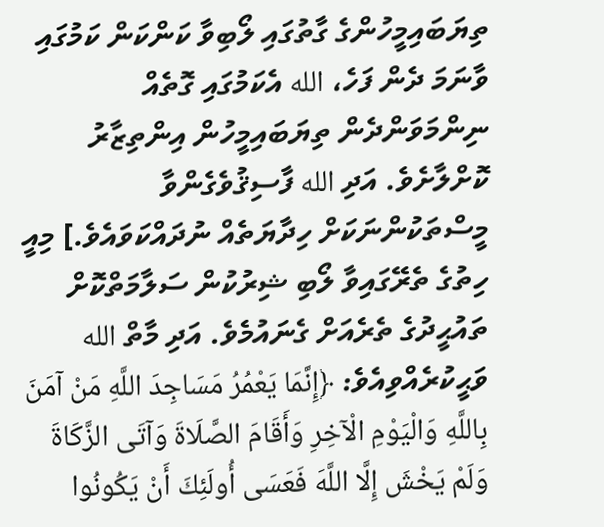ތިޔަބައިމީހުންގެ ގާތުގައި ލޯބިވާ ކަންކަން ކަމުގައި ވާނަމަ ދެން ފަހެ، الله އެކަމުގައި ގޮތެއް ނިންމަވަންދެން ތިޔަބައިމީހުން އިންތިޒާރު ކޮށްލާށެވެ. އަދި الله ފާސިޤުވެގެންވާ މީސްތަކުންނަކަށް ހިދާޔަތެއް ނުދައްކަވައެވެ.] މިއީ ހިތުގެ ތެރޭގައިވާ ލޯބި ޝިރުކުން ސަލާމަތްކޮށް ތައުޙީދުގެ ތެރެއަށް ގެނައުމެވެ. އަދި މާތް الله ވަޙީކުރެއްވިއެވެ: ﴿إِنَّمَا يَعْمُرُ مَسَاجِدَ اللَّهِ مَنْ آمَنَ بِاللَّهِ وَالْيَوْمِ الْآخِرِ وَأَقَامَ الصَّلَاةَ وَآتَى الزَّكَاةَ وَلَمْ يَخْشَ إِلَّا اللَّهَ فَعَسَى أُولَئِكَ أَنْ يَكُونُوا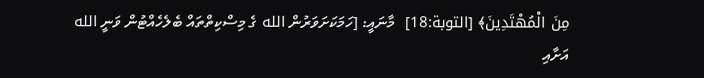مِنَ الْمُهْتَدِينَ﴾ [التوبة:18]  މާނައީ: [ހަމަކަށަވަރުން الله ގެ މިސްކިތްތައް ބެލެހެއްޓުން ވަނީ الله އަށާއި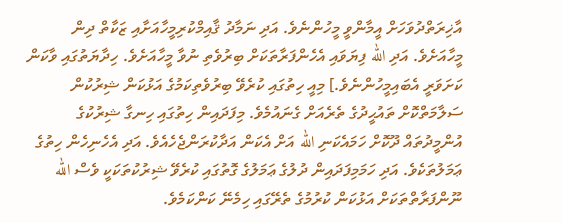އާޚިރަތްދުވަހަށް އީމާންވީ މީހުންނެވެ. އަދި ނަމާދު ޤާއިމްކުރިމީހާއަށާއި ޒަކާތް ދިން މީހާއަށެވެ. އަދި الله ފިޔަވައި އެހެންފަރާތަކަށް ބިރުވެތި ނުވާ މީހާއަށެވެ. ހިދާޔަތުގައި ވާކަން ކަށަވަރީ އެބައިމީހުންނެވެ.] މިއީ ހިތުގައި ކުރެވޭ ބިރުވެތިކަމުގެ އަޅުކަން ޝިރުކުން ސަލާމަތްކޮށް ތައުޙީދުގެ ތެރެއަށް ގެނައުމެވެ. މިފަދައިން ހިތުގައި ހިނގާ ޝިރުކުގެ އުންމީދުތައް ދޫކޮށް ހަމައެކަނި الله އަށް އެކަން އަދާކުރަންޖެހެއެވެ. އަދި އެހެނިހެން ހިތުގެ ޢަމަލުތަކެވެ. އަދި ހަމަމިފަދައިން ދުލުގެ ޢަމަލުގެ ގޮތުގައި ކުރެވޭ ޝިރުކުތަކަކީ ވެސް الله ނޫންފަރާތްތަކަށް އަޅުކަން ކުރުމުގެ ތެރޭގައި ހިމެނޭ ކަންކަމެވެ.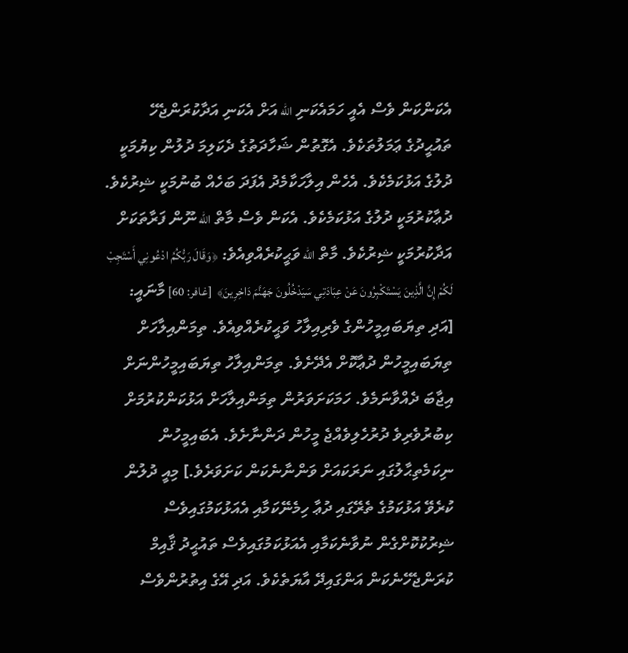އެކަންކަން ވެސް އެއީ ހަމައެކަނި الله އަށް އެކަނި އަދާކުރަންޖެހޭ ތައުޙީދުގެ ޢަމަލުތަކެވެ. އެގޮތުން ޝަހާދަތުގެ ދެކަލިމަ ދުލުން ކިޔުމަކީ ދުލުގެ އަޅުކަމެކެވެ. އެހެން އިލާހަކާމެދު އެފަދަ ބަހެއް ބުނުމަކީ ޝިރުކެވެ. ދުޢާކުރުމަކީ ދުލުގެ އަޅުކަމެކެވެ. އެކަން ވެސް މާތް الله ނޫން ފަރާތަކަށް އަދާކުރުމަކީ ޝިރުކެވެ. މާތް الله ވަޙީކުރެއްވިއެވެ: ﴿وَقَالَ رَبُّكُمُ ادْعُونِي أَسْتَجِبْ لَكُمْ إِنَّ الَّذِينَ يَسْتَكْبِرُونَ عَنْ عِبَادَتِي سَيَدْخُلُونَ جَهَنَّمَ دَاخِرِينَ﴾  [غافر: 60] މާނައީ: [އަދި ތިޔަބައިމީހުންގެ ވެރިއިލާހު ވަޙީކުރެއްވިއެވެ. ތިމަންއިލާހަށް ތިޔަބައިމީހުން ދުޢާކޮށް އެދޭށެވެ. ތިމަންއިލާހު ތިޔަބައިމީހުންނަށް އިޖާބަ ދެއްވާނަމެވެ. ހަމަކަށަވަރުން ތިމަންއިލާހަށް އަޅުކަންކުރުމަށް ކިބުރުވެރިވެ ދުރުހެލިވެއްޖެ މީހުން ދަންނާށެވެ. އެބައިމީހުން ނިކަމެތިޙާލުގައި ނަރަކައަށް ވަންނާނެކަން ކަށަވަރެވެ.] މިއީ ދުލުން ކުރެވޭ އަޅުކަމުގެ ތެރޭގައި ދުޢާ ހިމެނޭކަމާއި އެއަޅުކަމުގައިވެސް ޝިރުކުކޮށްގެން ނުވާނެކަމާއި އެއަޅުކަމުގައިވެސް ތައުޙީދު ޤާއިމް ކުރަންޖެހޭނެކަން އަންގައިދޭ އާޔަތެކެވެ. އަދި އޭގެ އިތުރުންވެސް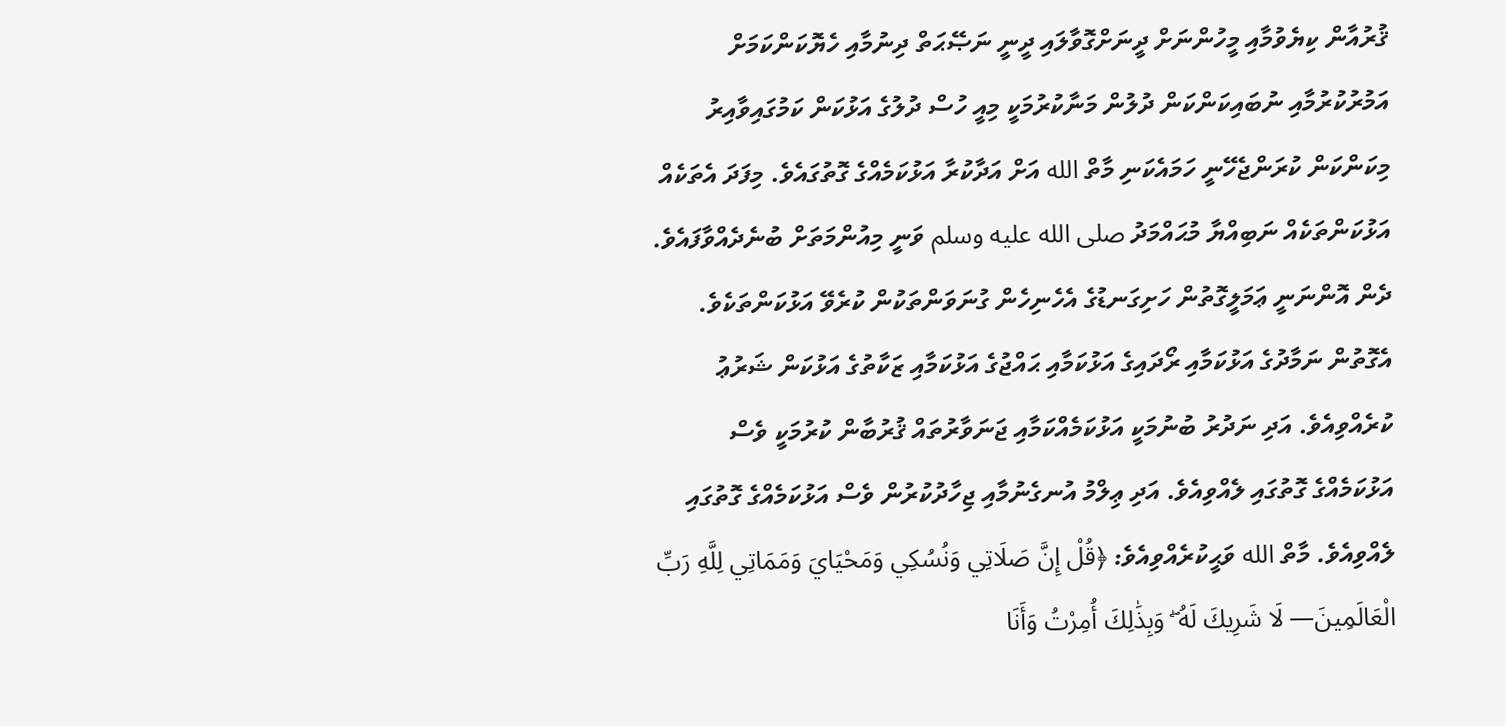ޤުރުއާން ކިޔެވުމާއި މީހުންނަށް ދީނަށްގޮވާލައި ދީނީ ނަޞޭޙަތް ދިނުމާއި ހެޔޮކަންކަމަށް އަމުރުކުރުމާއި ނުބައިކަންކަން ދުލުން މަނާކުރުމަކީ މިއީ ހުސް ދުލުގެ އަޅުކަން ކަމުގައިވާއިރު މިކަންކަން ކުރަންޖެހޭނީ ހަމައެކަނި މާތް الله އަށް އަދާކުރާ އަޅުކަމެއްގެ ގޮތުގައެވެ. މިފަދަ އެތަކެއް އަޅުކަންތަކެއް ނަބިއްޔާ މުޙައްމަދު صلى الله عليه وسلم ވަނީ މިއުންމަތަށް ބުނެދެއްވާފައެވެ.
ދެން އޮންނަނީ ޢަމަލީގޮތުން ހަށިގަނޑުގެ އެހެނިހެން ގުނަވަންތަކުން ކުރެވޭ އަޅުކަންތަކެވެ. އެގޮތުން ނަމާދުގެ އަޅުކަމާއި ރޯދައިގެ އަޅުކަމާއި ޙައްޖުގެ އަޅުކަމާއި ޒަކާތުގެ އަޅުކަން ޝަރުޢު ކުރެއްވިއެވެ. އަދި ނަދުރު ބުނުމަކީ އަޅުކަމެއްކަމާއި ޖަނަވާރުތައް ޤުރުބާން ކުރުމަކީ ވެސް އަޅުކަމެއްގެ ގޮތުގައި ލެއްވިއެވެ. އަދި ޢިލްމު އުނގެނުމާއި ޖިހާދުކުރުން ވެސް އަޅުކަމެއްގެ ގޮތުގައި ލެއްވިއެވެ. މާތް الله ވަޙީކުރެއްވިއެވެ: ﴿قُلْ إِنَّ صَلَاتِي وَنُسُكِي وَمَحْيَايَ وَمَمَاتِي لِلَّهِ رَبِّ الْعَالَمِينَ— لَا شَرِيكَ لَهُ ۖ وَبِذَٰلِكَ أُمِرْتُ وَأَنَا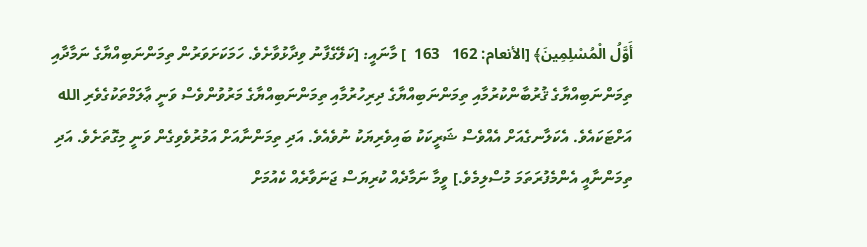أَوَّلُ الْمُسْلِمِينَ﴾ [الأنعام: 162   163  ] މާނައީ: [ކަލޭގެފާނު ވިދާޅުވާށެވެ. ހަމަކަށަވަރުން ތިމަންނަބިއްޔާގެ ނަމާދާއި ތިމަންނަބިއްޔާގެ ޤުރުބާންކުރުމާއި ތިމަންނަބިއްޔާގެ ދިރިހުރުމާއި ތިމަންނަބިއްޔާގެ މަރުވުންވެސް ވަނީ ޢާލަމްތަކުގެވެރި الله އަށްޓަކައެވެ. އެކަލާނގެއަށް އެއްވެސް ޝަރީކަކު ބައިވެރިޔަކު ނުވެއެވެ. އަދި ތިމަންނާއަށް އަމުރުވެވިގެން ވަނީ މިގޮތަށެވެ. އަދި ތިމަންނާއީ އެންމެފުރަތަމަ މުސްލިމެވެ.] ވީމާ ނަމާދެއް ކުރިޔަސް ޖަނަވާރެއް ކެއުމަށް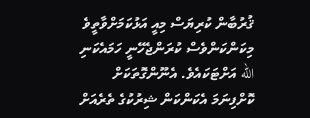ޤުރުބާން ކުރިޔަސް މިއީ އަޅުކަމަށްވާތީވެ މިކަންކަންވެސް ކުރަންޖެހޭނީ ހަމައެކަނި الله އަށްޓަކައެވެ. އެނޫންގޮތަކަށް ކޮށްފިނަމަ އެކަންކަން ޝިރުކުގެ ތެރެއަށް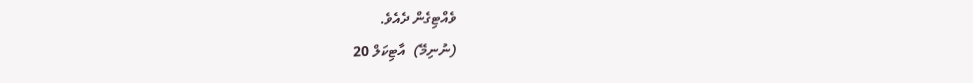ވެއްޓިގެން ދެއެވެ.
(ނުނިމޭ)  އާޓިކަލް 20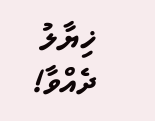ޚިޔާލު ދެއްވާ!